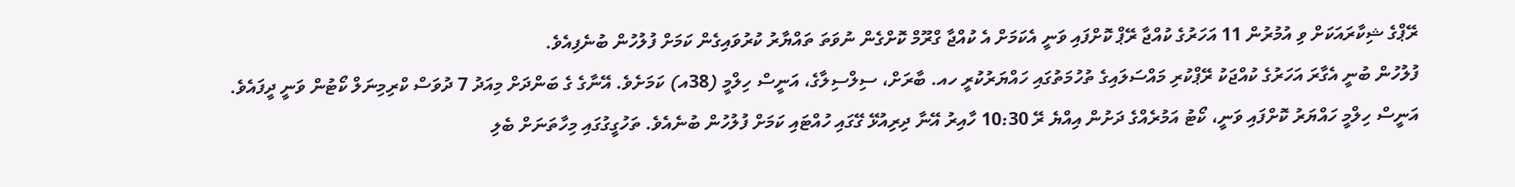ރޭޕްގެ ޝިކާރައަކަށް ވި އުމުރުން 11 އަހަރުގެ ކުއްޖާ ރޭޕް ކޮށްފައި ވަނީ އެކަމަށް އެ ކުއްޖާ ގްރޫމް ކޮށްގެން ނުވަތަ ތައްޔާރު ކުރުވައިގެން ކަމަށް ފުލުހުން ބުނެފިއެވެ.
ފުލުހުން ބުނީ އެގާރަ އަހަރުގެ ކުއްޖަކު ރޭޕްކުރި މައްސަލައިގެ ތުހުމަތުގައި ހައްޔަރުކުރީ ހއ. ބާރަށް، ސިލްސިލާގެ، އަނީސް ހިލްމީ (38އ) ކަމަށެވެ. އޭނާގެ ގެ ބަންދަށް މިއަދު 7 ދުވަސް ކްރިމިނަލް ކޯޓުން ވަނީ ދީފައެވެ.
އަނީސް ހިލްމީ ހައްޔަރު ކޮށްފައި ވަނީ، ކޯޓު އަމުރެއްގެ ދަށުން އިއްޔެ ރޭ 10:30 ހާއިރު އޭނާ ދިރިއުޅޭ ގޭގައި ހުއްޓައި ކަމަށް ފުލުހުން ބުނެއެވެ. ތަހުގީގުގައި މިހާތަނަށް ބެލި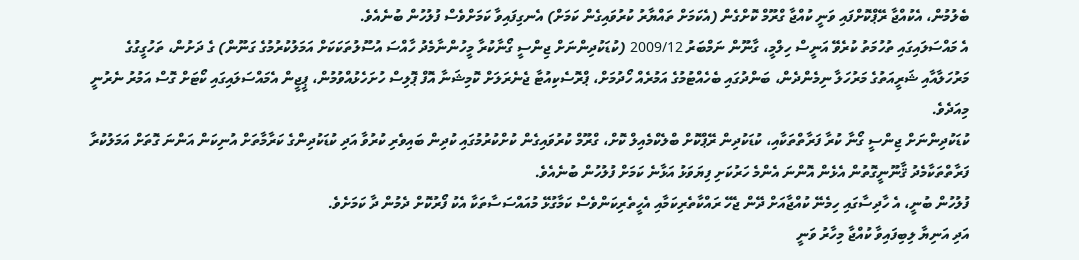ބެލުމުން، އެކުއްޖާ ރޭޕްކޮށްފައި ވަނީ ކުއްޖާ ގްރޫމް ކޮށްގެން (އެކަމަށް ތައްޔާރު ކުރުވައިގެން ކަމަށް) އެނގިފައިވާ ކަމަށްވެސް ފުލުހުން ބުނެއެވެ.
އެ މައްސަލައިގައި ތުހުމަތު ކުރެވޭ އަނީސް ހިލްމީ، ގާނޫން ނަމްބަރު 2009/12 (ކުޑަކުދިންނަށް ޖިންސީ ގޯނާކުރާ މީހުންނާމެދު ހާއްސަ އުސޫލުތަކަކަށް އަމަލުކުރުމުގެ ގަނޫން) ގެ ދަށުން، ތަހުގީގުގެ މަރުހަލާއާއި ޝަރީއަތުގެ މަރުހަލާ ނިމެންދެން، ބަންދުގައި ބެހެއްޓުމުގެ އަމުރެއް ހޯދުމަށް، ޕްރޮސެކިއުޓާ ޖެނެރަލަށް ކޮމިޝަނާ އޮފް ޕޮލިސް ހުށަހެޅުއްވުމުން، ޕީޖީން އެމައްސަލައިގައި ކޯޓަށް ގޮސް އަމުރު ނެރުނީ މިއަދެވެ.
ކުޑަކުދިންނަށް ޖިންސީ ގޯނާ ކުރާ ފަރާތްތަކާއި، ކުޑަކުދިން ރޭޕްކޮށް ބްލެކްމެއިލް ކޮށް، ގްރޫމް ކުރުވައިގެން ކުށްކުރުމުގައި ކުދިން ބައިވެރި ކުރުވާ އަދި ކުޑަކުދިންގެ ކަރާމާތަށް އުނިކަން އަންނަ ގޮތަށް އަމަލުކުރާ ފަރާތްތަކާމެދު ޤާނޫނީގޮތުން އެޅެން އޮންނަ އެންމެ ހަރުކަށި ފިޔަވަޅު އަޅާނެ ކަމަށް ފުލުހުން ބުނެއެވެ.
ފުލުހުން ބުނީ، އެ ހާދިސާގައި ހިމެނޭ ކުއްޖާއަށް ދޭން ޖެހޭ ރައްކާތެރިކަމާއި އެހީތެރިކަންވެސް ކަމާގުޅޭ މުއައްސަސާތަކާ އެކު ފޯރުކޮށް ދެމުން ދާ ކަމަށެވެ.
އަދި އަނިޔާ ލިބިފައިވާ ކުއްޖާ މިހާރު ވަނީ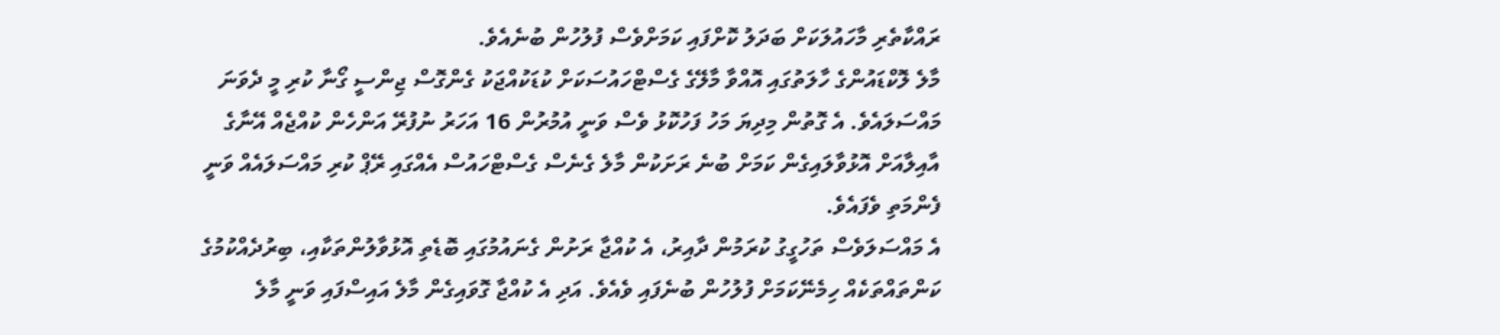ރައްކާތެރި މާހައުލަކަށް ބަދަލު ކޮށްފައި ކަމަށްވެސް ފުލުހުން ބުނެއެވެ.
މާލެ ލޮކްޑައުންގެ ހާލަތުގައި އޮއްވާ މާލޭގެ ގެސްޓްހައުސަކަށް ކުޑަކުއްޖަކު ގެންގޮސް ޖިންސީ ގޯނާ ކުރި މީ ދެވަނަ މައްސަލައެވެ. އެ ގޮތުން މިދިޔަ މަހު ފަހުކޮޅު ވެސް ވަނީ އުމުރުން 16 އަހަރު ނުފުރޭ އަންހެން ކުއްޖެއް އޭނާގެ އާއިލާއަށް އޮޅުވާލައިގެން ކަމަށް ބުނެ ރަށަކުން މާލެ ގެނެސް ގެސްޓްހައުސް އެއްގައި ރޭޕް ކުރި މައްސަލައެއް ވަނީ ފެންމަތި ވެފައެވެ.
އެ މައްސަލަވެސް ތަހުގީގު ކުރަމުން ދާއިރު، އެ ކުއްޖާ ރަށުން ގެނައުމުގައި ބޮޑެތި އޮޅުވާލުންތަކާއި، ބިރުދެއްކުމުގެ ކަންތައްތަކެއް ހިމެނޭކަމަށް ފުލުހުން ބުނެފައި ވެއެވެ. އަދި އެ ކުއްޖާ ގޮވައިގެން މާލެ އައިސްފައި ވަނީ މާލެ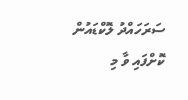ސަރަހައްދު ލޮކްޑައުން ކޮށްފައި ވާ މި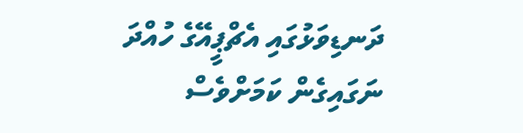ދަނޑިވަޅުގައި އެޗްޕީއޭގެ ހުއްދަ ނަގައިގެން ކަމަށްވެސް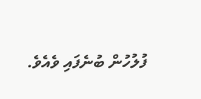ފުލުހުން ބުނެފައި ވެއެވެ.